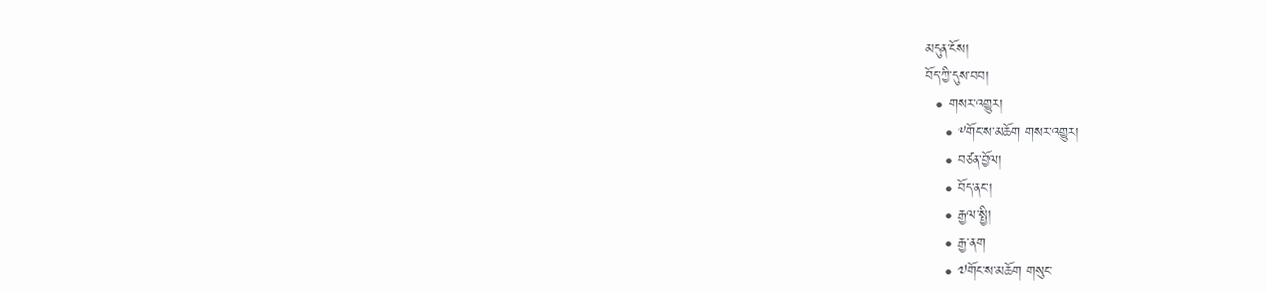མདུན་ངོས།
བོད་ཀྱི་དུས་བབ།
  • གསར་འགྱུར།
    • ༸གོང་ས་མཆོག གསར་འགྱུར།
    • བཙན་བྱོལ།
    • བོད་ནང་།
    • རྒྱལ་སྤྱི།
    • རྒྱ་ནག
    • ༧གོང་ས་མཆོག གསུང་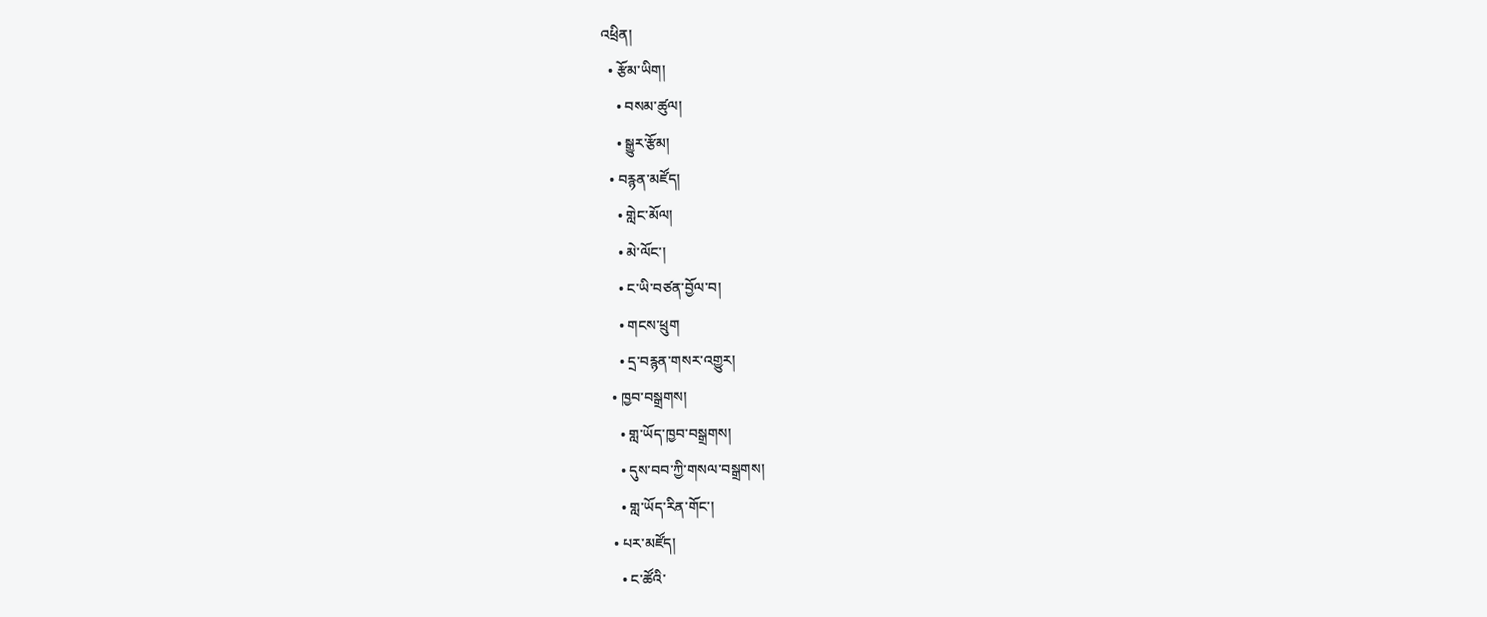འཕྲིན།
  • རྩོམ་ཡིག།
    • བསམ་ཚུལ།
    • སྒྱུར་རྩོམ།
  • བརྙན་མཛོད།
    • གླེང་མོལ།
    • མེ་ལོང་།
    • ང་ཡི་བཙན་བྱོལ་བ།
    • གངས་ཕྲུག
    • དྲ་བརྙན་གསར་འགྱུར།
  • ཁྱབ་བསྒྲགས།
    • གླ་ཡོད་ཁྱབ་བསྒྲགས།
    • དུས་བབ་ཀྱི་གསལ་བསྒྲགས།
    • གླ་ཡོད་རིན་གོང་།
  • པར་མཛོད།
    • ང་ཚོའི་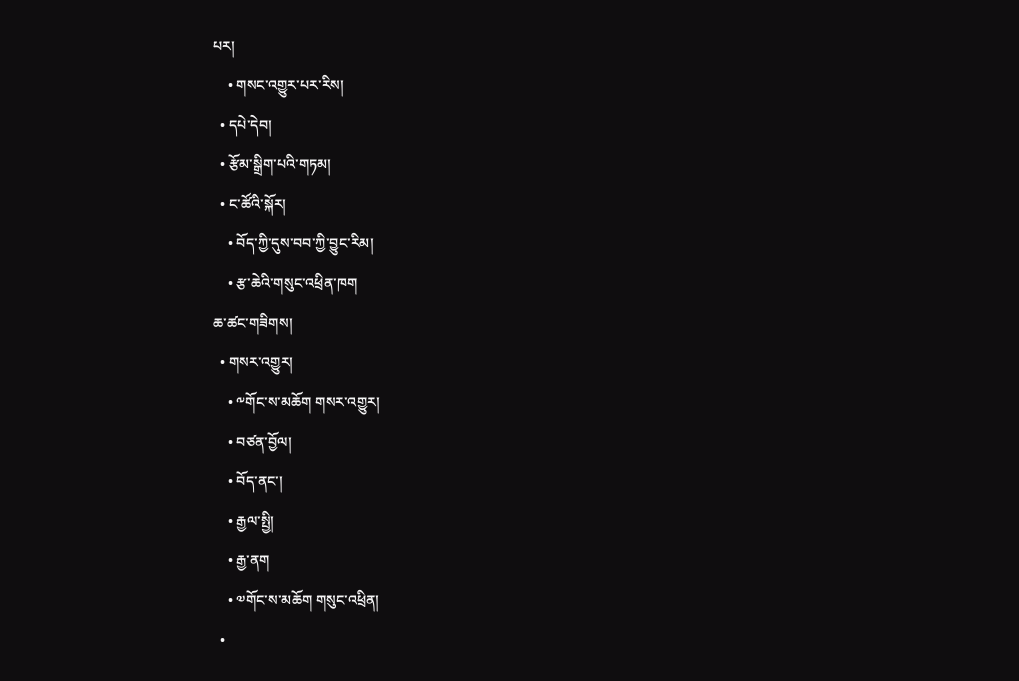པར།
    • གསང་འགྱུར་པར་རིས།
  • དཔེ་དེབ།
  • རྩོམ་སྒྲིག་པའི་གཏམ།
  • ང་ཚོའི་སྐོར།
    • བོད་ཀྱི་དུས་བབ་ཀྱི་བྱུང་རིམ།
    • རྩ་ཆེའི་གསུང་འཕྲིན་ཁག
ཆ་ཚང་གཟིགས།
  • གསར་འགྱུར།
    • ༸གོང་ས་མཆོག གསར་འགྱུར།
    • བཙན་བྱོལ།
    • བོད་ནང་།
    • རྒྱལ་སྤྱི།
    • རྒྱ་ནག
    • ༧གོང་ས་མཆོག གསུང་འཕྲིན།
  •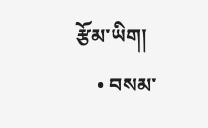རྩོམ་ཡིག།
    • བསམ་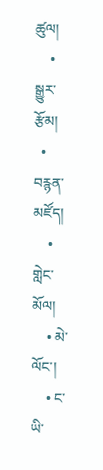ཚུལ།
    • སྒྱུར་རྩོམ།
  • བརྙན་མཛོད།
    • གླེང་མོལ།
    • མེ་ལོང་།
    • ང་ཡི་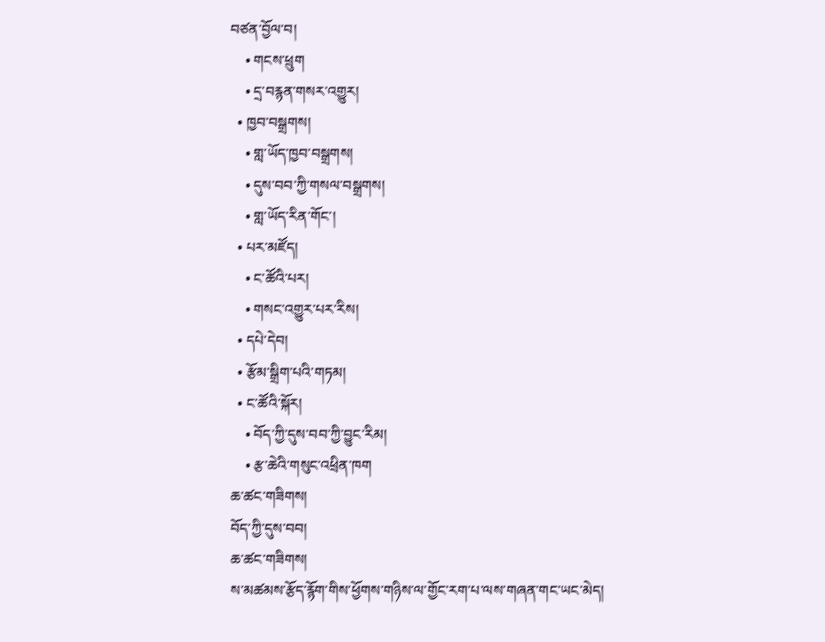བཙན་བྱོལ་བ།
    • གངས་ཕྲུག
    • དྲ་བརྙན་གསར་འགྱུར།
  • ཁྱབ་བསྒྲགས།
    • གླ་ཡོད་ཁྱབ་བསྒྲགས།
    • དུས་བབ་ཀྱི་གསལ་བསྒྲགས།
    • གླ་ཡོད་རིན་གོང་།
  • པར་མཛོད།
    • ང་ཚོའི་པར།
    • གསང་འགྱུར་པར་རིས།
  • དཔེ་དེབ།
  • རྩོམ་སྒྲིག་པའི་གཏམ།
  • ང་ཚོའི་སྐོར།
    • བོད་ཀྱི་དུས་བབ་ཀྱི་བྱུང་རིམ།
    • རྩ་ཆེའི་གསུང་འཕྲིན་ཁག
ཆ་ཚང་གཟིགས།
བོད་ཀྱི་དུས་བབ།
ཆ་ཚང་གཟིགས།
ས་མཚམས་རྩོད་རྙོག་གིས་ཕྱོགས་གཉིས་ལ་གྱོང་རག་པ་ལས་གཞན་གང་ཡང་མེད།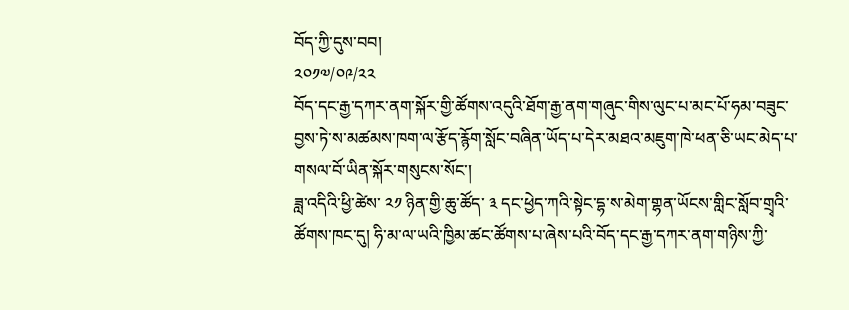བོད་ཀྱི་དུས་བབ།
༢༠༡༧/༠༩/༢༢
བོད་དང་རྒྱ་དཀར་ནག་སྐོར་གྱི་ཚོགས་འདུའི་ཐོག་རྒྱ་ནག་གཞུང་གིས་ལུང་པ་མང་པོ་ཧམ་བཟུང་བྱས་ཏེ་ས་མཚམས་ཁག་ལ་རྩོད་རྙོག་སློང་བཞིན་ཡོད་པ་དེར་མཐའ་མཇུག་ཁེ་ཕན་ཅི་ཡང་མེད་པ་གསལ་བོ་ཡིན་སྐོར་གསུངས་སོང་།
ཟླ་འདིའི་ཕྱི་ཚེས་ ༢༡ ཉིན་གྱི་ཆུ་ཚོད་ ༣ དང་ཕྱེད་ཀའི་སྟེང་དྷ་ས་མེག་གྷན་ཡོངས་གླིང་སློབ་གྲྭའི་ཚོགས་ཁང་དུ། ཧི་མ་ལ་ཡའི་ཁྱིམ་ཚང་ཚོགས་པ་ཞེས་པའི་བོད་དང་རྒྱ་དཀར་ནག་གཉིས་ཀྱི་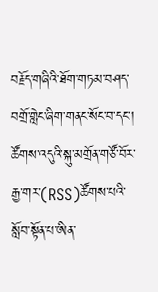བརྗོད་གཞིའི་ཐོག་གཏམ་བཤད་བགྲོ་གླེང་ཞིག་གནང་སོང་བ་དང་། ཚོགས་འདུའི་སྐུ་མགྲོན་གཙོ་བོར་རྒྱ་གར་(RSS)ཚོགས་པའི་སློབ་སྟོན་པ་ཨིན་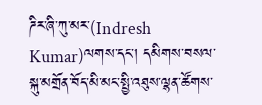ཌིར་ཞི་ཀུ་མར་(Indresh Kumar)ལགས་དང་། དམིགས་བསལ་སྐུ་མགྲོན་བོད་མི་མང་སྤྱི་འཐུས་ལྷན་ཚོགས་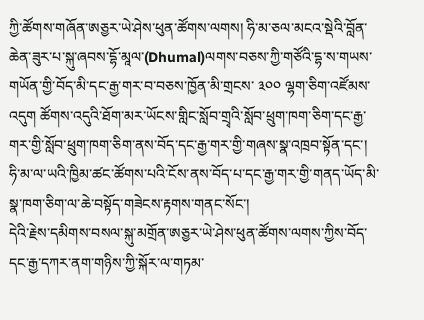ཀྱི་ཚོགས་གཞོན་ཨཅྱར་ཡེ་ཤེས་ཕུན་ཚོགས་ལགས། ཧི་མ་ཅལ་མངའ་སྡེའི་བློན་ཆེན་ཟུར་པ་སྐུ་ཞབས་དྷོ་མཱལ་(Dhumal)ལགས་བཅས་ཀྱི་གཙོའི་དྷ་ས་གཡས་གཡོན་གྱི་བོད་མི་དང་རྒྱ་གར་བ་བཅས་ཁྱོན་མི་གྲངས་ ༣༠༠ ལྷག་ཅིག་འཛོམས་འདུག ཚོགས་འདུའི་ཐོག་མར་ཡོངས་གླིང་སློབ་གྲྭའི་སློབ་ཕྲུག་ཁག་ཅིག་དང་རྒྱ་གར་གྱི་སློབ་ཕྲུག་ཁག་ཅིག་ནས་བོད་དང་རྒྱ་གར་གྱི་གཞས་སྣ་འཁྲབ་སྟོན་དང་། ཧི་མ་ལ་ཡའི་ཁྱིམ་ཚང་ཚོགས་པའི་ངོས་ནས་བོད་པ་དང་རྒྱ་གར་གྱི་གནད་ཡོད་མི་སྣ་ཁག་ཅིག་ལ་ཆེ་བསྟོད་གཟེངས་རྟགས་གནང་སོང་།
དེའི་རྗེས་དམིགས་བསལ་སྐུ་མགྲོན་ཨཅྱར་ཡེ་ཤེས་ཕུན་ཚོགས་ལགས་ཀྱིས་བོད་དང་རྒྱ་དཀར་ནག་གཉིས་ཀྱི་སྐོར་ལ་གཏམ་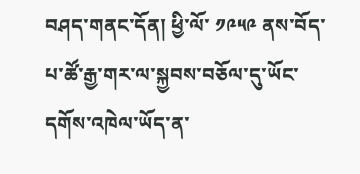བཤད་གནང་དོན། ཕྱི་ལོ་ ༡༩༥༩ ནས་བོད་པ་ཚོ་རྒྱ་གར་ལ་སྐྱབས་བཅོལ་དུ་ཡོང་དགོས་འཁེལ་ཡོད་ན་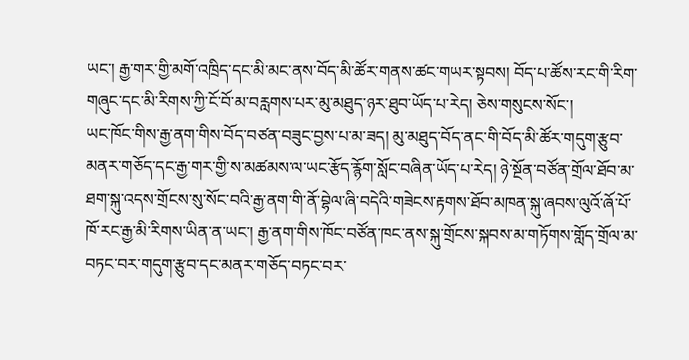ཡང་། རྒྱ་གར་གྱི་མགོ་འཁྲིད་དང་མི་མང་ནས་བོད་མི་ཚོར་གནས་ཚང་གཡར་སྟབས། བོད་པ་ཚོས་རང་གི་རིག་གཞུང་དང་མི་རིགས་ཀྱི་ངོ་བོ་མ་བརླགས་པར་མུ་མཐུད་ཉར་ཐུབ་ཡོད་པ་རེད། ཅེས་གསུངས་སོང་།
ཡང་ཁོང་གིས་རྒྱ་ནག་གིས་བོད་བཙན་བཟུང་བྱས་པ་མ་ཟད། མུ་མཐུད་བོད་ནང་གི་བོད་མི་ཚོར་གདུག་རྩུབ་མནར་གཅོད་དང་རྒྱ་གར་གྱི་ས་མཚམས་ལ་ཡང་རྩོད་རྙོག་སློང་བཞིན་ཡོད་པ་རེད། ཉེ་སྔོན་བཙོན་གྲོལ་ཐོབ་མ་ཐག་སྐུ་འདས་གྲོངས་སུ་སོང་བའི་རྒྱ་ནག་གི་ནོ་བྷེལ་ཞི་བདེའི་གཟེངས་རྟགས་ཐོབ་མཁན་སྐུ་ཞབས་ལུའོ་ཞོ་པོ་ཁོ་རང་རྒྱ་མི་རིགས་ཡིན་ན་ཡང་། རྒྱ་ནག་གིས་ཁོང་བཙོན་ཁང་ནས་སྐུ་གྲོངས་སྐབས་མ་གཏོགས་གློད་གྲོལ་མ་བཏང་བར་གདུག་རྩུབ་དང་མནར་གཅོད་བཏང་བར་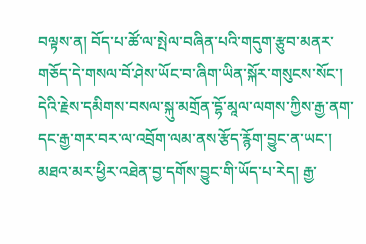བལྟས་ན། བོད་པ་ཚོ་ལ་སྤེལ་བཞིན་པའི་གདུག་རྩུབ་མནར་གཅོད་དེ་གསལ་བོ་ཤེས་ཡོང་བ་ཞིག་ཡིན་སྐོར་གསུངས་སོང་།
དེའི་རྗེས་དམིགས་བསལ་སྐུ་མགྲོན་དྷོ་མཱལ་ལགས་ཀྱིས་རྒྱ་ནག་དང་རྒྱ་གར་བར་ལ་འབྲོག་ལམ་ནས་རྩོད་རྙོག་བྱུང་ན་ཡང་། མཐའ་མར་ཕྱིར་འཐེན་བྱ་དགོས་བྱུང་གི་ཡོད་པ་རེད། རྒྱ་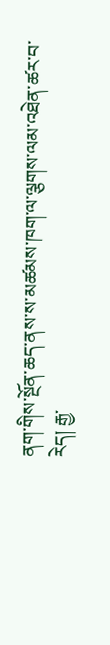ནག་གིས་སྔོན་ཆད་ནས་ས་མཚམས་ཁག་ལ་ལྕགས་ལམ་འཐེན་ཚར་བ་རེད། རྒྱ་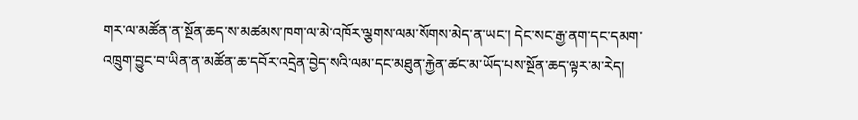གར་ལ་མཚོན་ན་སྔོན་ཆད་ས་མཚམས་ཁག་ལ་མེ་འཁོར་ལྕགས་ལམ་སོགས་མེད་ན་ཡང་། དེང་སང་རྒྱ་ནག་དང་དམག་འཁྲུག་བྱུང་བ་ཡིན་ན་མཚོན་ཆ་དབོར་འདྲེན་བྱེད་སའི་ལམ་དང་མཐུན་རྐྱེན་ཚང་མ་ཡོད་པས་སྔོན་ཆད་ལྟར་མ་རེད།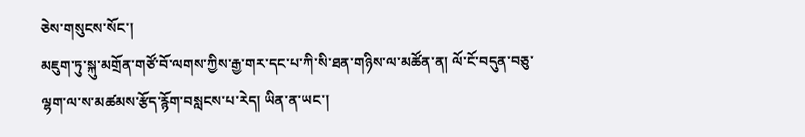ཅེས་གསུངས་སོང་།
མཇུག་ཏུ་སྐུ་མགྲོན་གཙོ་བོ་ལགས་ཀྱིས་རྒྱ་གར་དང་པ་ཀི་སི་ཐན་གཉིས་ལ་མཚོན་ན། ལོ་ངོ་བདུན་བཅུ་ལྷག་ལ་ས་མཚམས་རྩོད་རྙོག་བསླངས་པ་རེད། ཡིན་ན་ཡང་།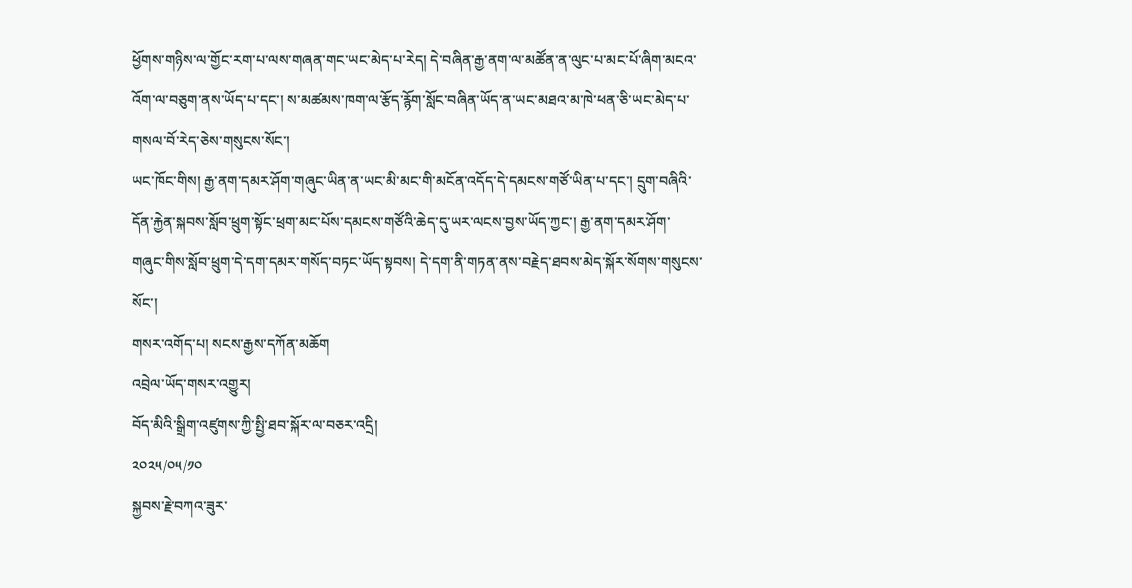ཕྱོགས་གཉིས་ལ་གྱོང་རག་པ་ལས་གཞན་གང་ཡང་མེད་པ་རེད། དེ་བཞིན་རྒྱ་ནག་ལ་མཚོན་ན་ལུང་པ་མང་པོ་ཞིག་མངའ་འོག་ལ་བཅུག་ནས་ཡོད་པ་དང་། ས་མཚམས་ཁག་ལ་རྩོད་རྙོག་སློང་བཞིན་ཡོད་ན་ཡང་མཐའ་མ་ཁེ་ཕན་ཅི་ཡང་མེད་པ་གསལ་བོ་རེད་ཅེས་གསུངས་སོང་།
ཡང་ཁོང་གིས། རྒྱ་ནག་དམར་ཤོག་གཞུང་ཡིན་ན་ཡང་མི་མང་གི་མངོན་འདོད་དེ་དམངས་གཙོ་ཡིན་པ་དང་། དྲུག་བཞིའི་དོན་རྐྱེན་སྐབས་སློབ་ཕྲུག་སྟོང་ཕྲག་མང་པོས་དམངས་གཙོའི་ཆེད་དུ་ཡར་ལངས་བྱས་ཡོད་ཀྱང་། རྒྱ་ནག་དམར་ཤོག་གཞུང་གིས་སློབ་ཕྲུག་དེ་དག་དམར་གསོད་བཏང་ཡོད་སྟབས། དེ་དག་ནི་གཏན་ནས་བརྗེད་ཐབས་མེད་སྐོར་སོགས་གསུངས་སོང་།
གསར་འགོད་པ། སངས་རྒྱས་དཀོན་མཆོག
འབྲེལ་ཡོད་གསར་འགྱུར།
བོད་མིའི་སྒྲིག་འཛུགས་ཀྱི་སྤྱི་ཐབ་སྐོར་ལ་བཅར་འདྲི།
༢༠༢༥/༠༥/༡༠
སྐྱབས་རྗེ་བཀའ་ཟུར་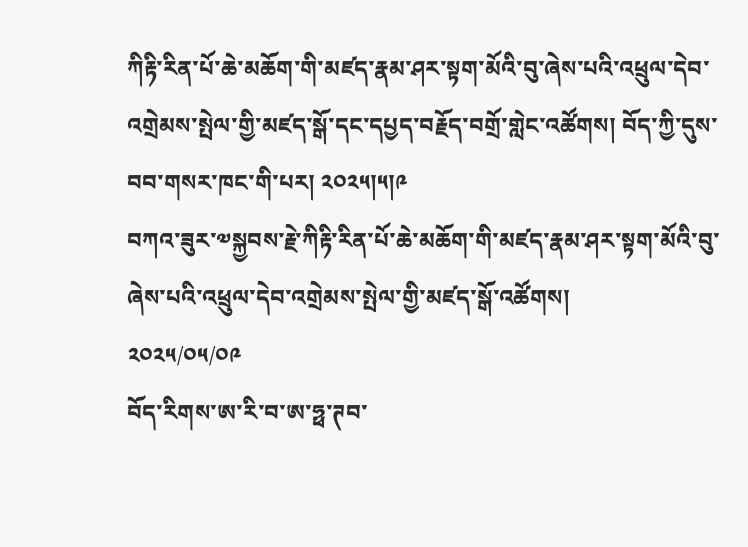ཀིརྟི་རིན་པོ་ཆེ་མཆོག་གི་མཛད་རྣམ་ཤར་སྟག་མོའི་བུ་ཞེས་པའི་འཕྲུལ་དེབ་འགྲེམས་སྤེལ་གྱི་མཛད་སྒོ་དང་དཔྱད་བརྗོད་བགྲོ་གླེང་འཚོགས། བོད་ཀྱི་དུས་བབ་གསར་ཁང་གི་པར། ༢༠༢༥།༥།༩
བཀའ་ཟུར་༧སྐྱབས་རྗེ་ཀིརྟི་རིན་པོ་ཆེ་མཆོག་གི་མཛད་རྣམ་ཤར་སྟག་མོའི་བུ་ཞེས་པའི་འཕྲུལ་དེབ་འགྲེམས་སྤེལ་གྱི་མཛད་སྒོ་འཚོགས།
༢༠༢༥/༠༥/༠༩
བོད་རིགས་ཨ་རི་བ་ཨ་ཧྥ་ཊབ་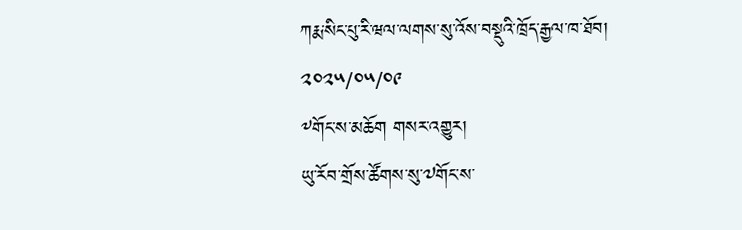ཀརྨ་སིང་པུ་རི་ཝལ་ལགས་སུ་འོས་བསྡུའི་ཁྲོད་རྒྱལ་ཁ་ཐོབ།
༢༠༢༥/༠༥/༠༩
༸གོང་ས་མཆོག གསར་འགྱུར།
ཡུ་རོབ་གྲོས་ཚོགས་སུ་༧གོང་ས་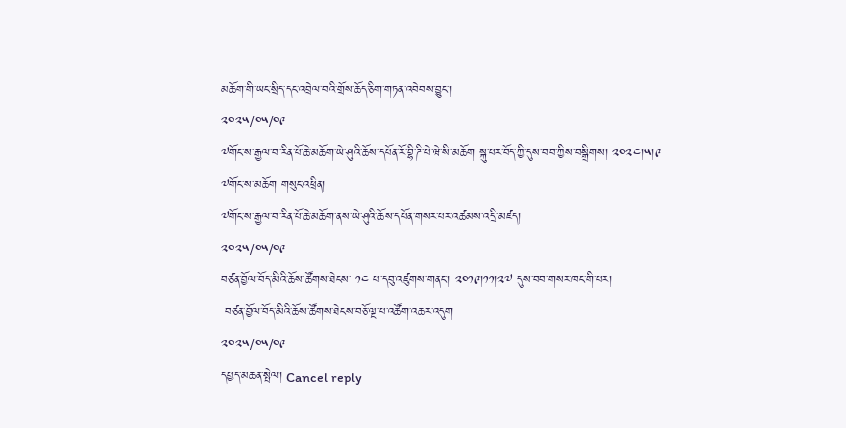མཆོག་གི་ཡང་སྲིད་དང་འབྲེལ་བའི་གྲོས་ཆོད་ཅིག་གཏན་འབེབས་བྱུང་།
༢༠༢༥/༠༥/༠༩
༧གོང་ས་རྒྱལ་བ་རིན་པོ་ཆེ་མཆོག་ཡེ་ཤུའི་ཆོས་དཔོན་རོ་བྷི་ཌི་པེ་ཝེ་སི་མཆོག སྐུ་པར་བོད་ཀྱི་དུས་བབ་ཀྱིས་བསྒྲིགས། ༢༠༢༤།༥།༩
༧གོང་ས་མཆོག གསུང་འཕྲིན།
༧གོང་ས་རྒྱལ་བ་རིན་པོ་ཆེ་མཆོག་ནས་ཡེ་ཤུའི་ཆོས་དཔོན་གསར་པར་འཚམས་འདྲི་མཛད།
༢༠༢༥/༠༥/༠༩
བཙན་བྱོལ་བོད་མིའི་ཆོས་ཚོགས་ཐེངས་ ༡༤ པ་དབུ་འཛུགས་གནང་། ༢༠༡༩།༡༡།༢༧ དུས་བབ་གསར་ཁང་གི་པར།
 བཙན་བྱོལ་བོད་མིའི་ཆོས་ཚོགས་ཐེངས་བཅོ་ལྔ་པ་འཚོག་འཆར་འདུག
༢༠༢༥/༠༥/༠༩
དཔྱད་མཆན་སྤེལ། Cancel reply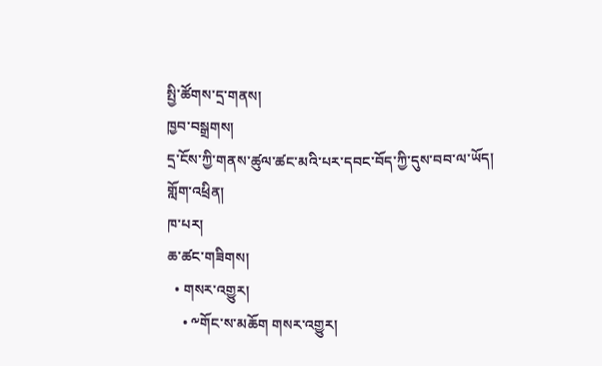སྤྱི་ཚོགས་དྲ་གནས།
ཁྱབ་བསྒྲགས།
དྲ་ངོས་ཀྱི་གནས་ཚུལ་ཚང་མའི་པར་དབང་བོད་ཀྱི་དུས་བབ་ལ་ཡོད།
གློག་འཕྲིན།
ཁ་པར།
ཆ་ཚང་གཟིགས།
  • གསར་འགྱུར།
    • ༸གོང་ས་མཆོག གསར་འགྱུར།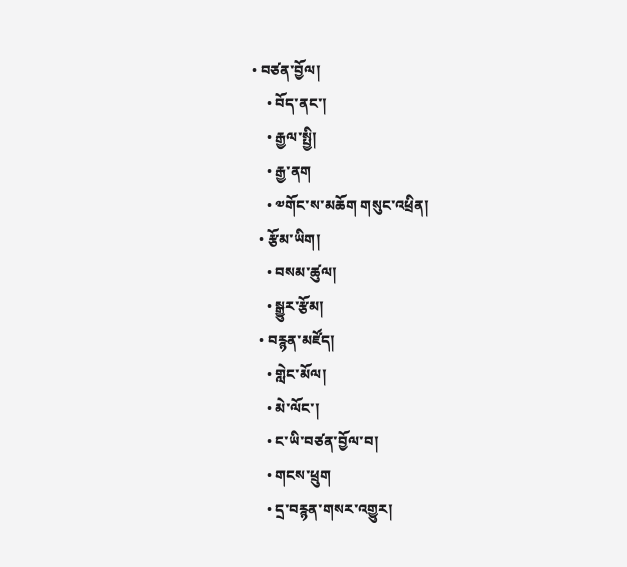• བཙན་བྱོལ།
    • བོད་ནང་།
    • རྒྱལ་སྤྱི།
    • རྒྱ་ནག
    • ༧གོང་ས་མཆོག གསུང་འཕྲིན།
  • རྩོམ་ཡིག།
    • བསམ་ཚུལ།
    • སྒྱུར་རྩོམ།
  • བརྙན་མཛོད།
    • གླེང་མོལ།
    • མེ་ལོང་།
    • ང་ཡི་བཙན་བྱོལ་བ།
    • གངས་ཕྲུག
    • དྲ་བརྙན་གསར་འགྱུར།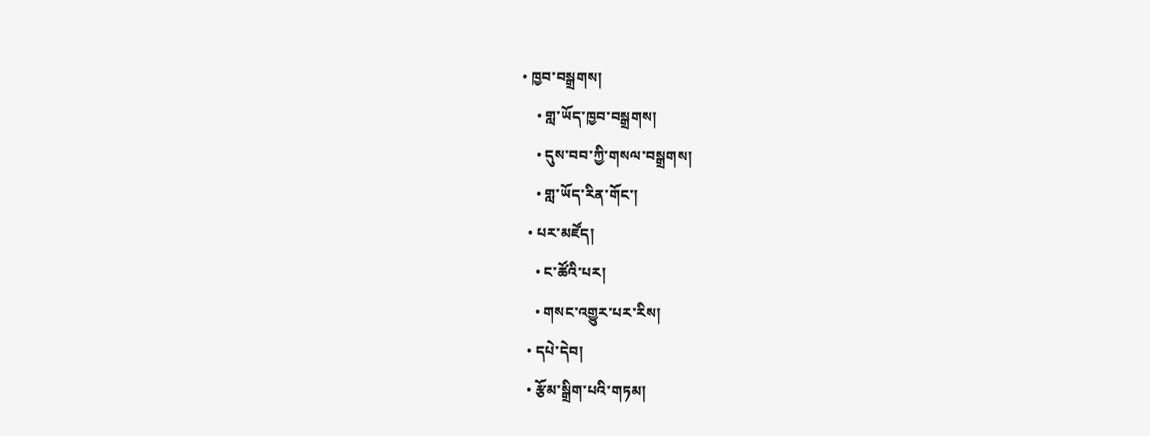• ཁྱབ་བསྒྲགས།
    • གླ་ཡོད་ཁྱབ་བསྒྲགས།
    • དུས་བབ་ཀྱི་གསལ་བསྒྲགས།
    • གླ་ཡོད་རིན་གོང་།
  • པར་མཛོད།
    • ང་ཚོའི་པར།
    • གསང་འགྱུར་པར་རིས།
  • དཔེ་དེབ།
  • རྩོམ་སྒྲིག་པའི་གཏམ།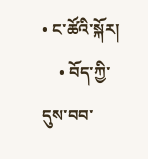• ང་ཚོའི་སྐོར།
    • བོད་ཀྱི་དུས་བབ་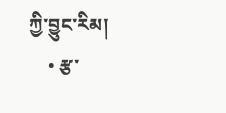ཀྱི་བྱུང་རིམ།
    • རྩ་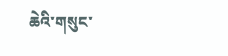ཆེའི་གསུང་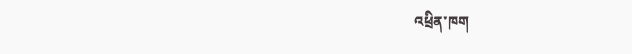འཕྲིན་ཁག